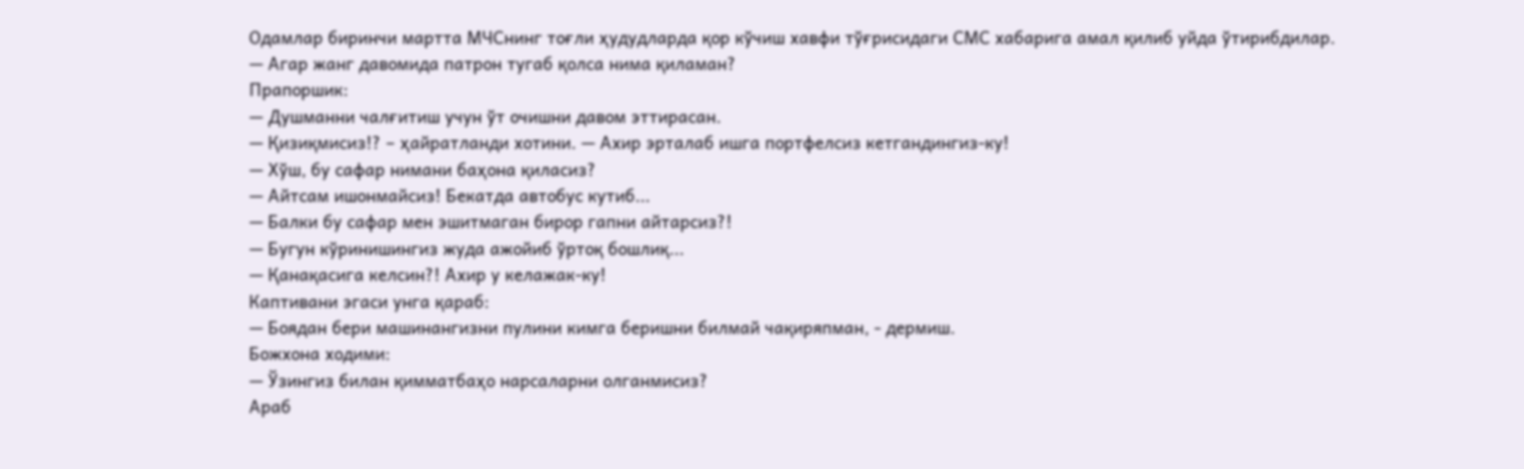Одамлар биринчи мартта МЧСнинг тоғли ҳудудларда қор кўчиш хавфи тўғрисидаги СМС хабарига амал қилиб уйда ўтирибдилар.
— Агар жанг давомида патрон тугаб қолса нима қиламан?
Прапоршик:
— Душманни чалғитиш учун ўт очишни давом эттирасан.
— Қизиқмисиз!? – ҳайратланди хотини. — Ахир эрталаб ишга портфелсиз кетгандингиз-ку!
— Хўш, бу сафар нимани баҳона қиласиз?
— Айтсам ишонмайсиз! Бекатда автобус кутиб...
— Балки бу сафар мен эшитмаган бирор гапни айтарсиз?!
— Бугун кўринишингиз жуда ажойиб ўртоқ бошлиқ...
— Қанақасига келсин?! Ахир у келажак-ку!
Каптивани эгаси унга қараб:
— Боядан бери машинангизни пулини кимга беришни билмай чақиряпман, - дермиш.
Божхона ходими:
— Ўзингиз билан қимматбаҳо нарсаларни олганмисиз?
Араб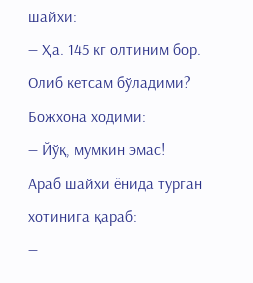шайхи:
— Ҳа. 145 кг олтиним бор. Олиб кетсам бўладими?
Божхона ходими:
— Йўқ, мумкин эмас!
Араб шайхи ёнида турган хотинига қараб:
—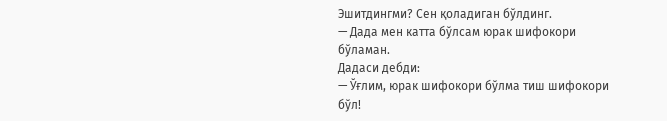Эшитдингми? Сен қоладиган бўлдинг.
— Дада мен катта бўлсам юрак шифокори бўламан.
Дадаси дебди:
— Ўғлим, юрак шифокори бўлма тиш шифокори бўл!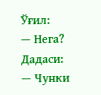Ўғил:
— Нега?
Дадаси:
— Чунки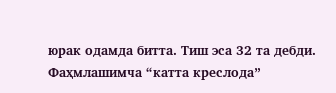юрак одамда битта. Тиш эса 32 та дебди.
Фаҳмлашимча “катта креслода”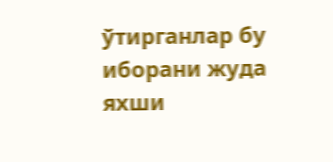ўтирганлар бу иборани жуда яхши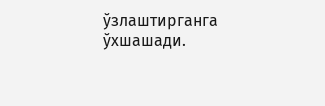ўзлаштирганга ўхшашади.